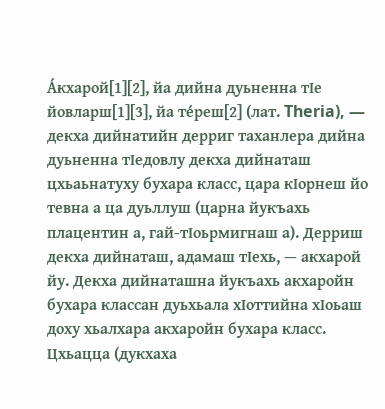А́кхарой[1][2], йа дийна дуьненна тӀе йовларш[1][3], йа те́реш[2] (лат. Theria), — декха дийнатийн дерриг таханлера дийна дуьненна тӀедовлу декха дийнаташ цхьаьнатуху бухара класc, цара кӀорнеш йо тевна а ца дуьллуш (царна йукъахь плацентин а, гай-тӀоьрмигнаш а). Дерриш декха дийнаташ, адамаш тӀехь, — акхарой йу. Декха дийнаташна йукъахь акхаройн бухара классан дуьхьала хӀоттийна хӀоьаш доху хьалхара акхаройн бухара класс. Цхьацца (дукхаха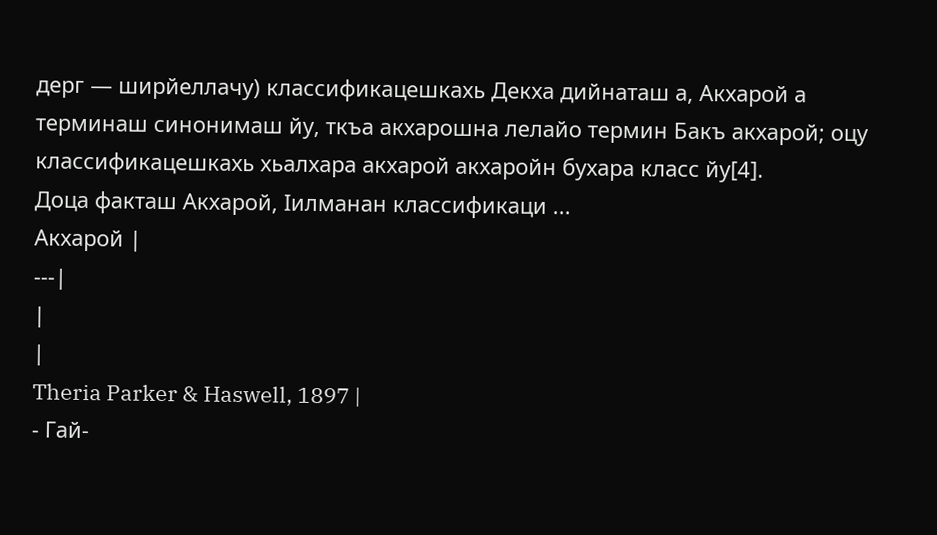дерг — ширйеллачу) классификацешкахь Декха дийнаташ а, Акхарой а терминаш синонимаш йу, ткъа акхарошна лелайо термин Бакъ акхарой; оцу классификацешкахь хьалхара акхарой акхаройн бухара класс йу[4].
Доца факташ Акхарой, Ӏилманан классификаци ...
Акхарой |
---|
|
|
Theria Parker & Haswell, 1897 |
- Гай-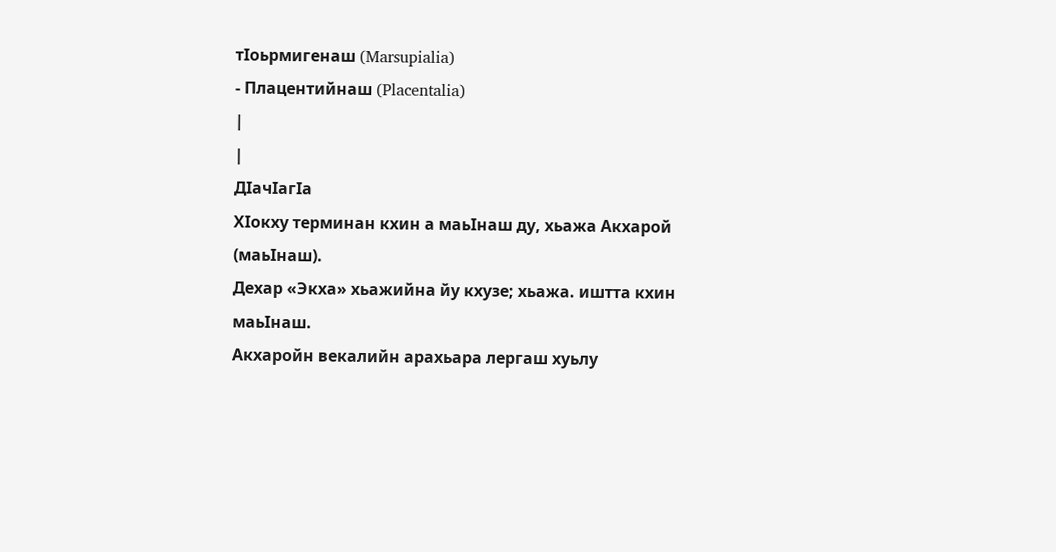тӀоьрмигенаш (Marsupialia)
- Плацентийнаш (Placentalia)
|
|
ДӀачӀагӀа
ХӀокху терминан кхин а маьӀнаш ду, хьажа Акхарой (маьӀнаш).
Дехар «Экха» хьажийна йу кхузе; хьажа. иштта кхин маьӀнаш.
Акхаройн векалийн арахьара лергаш хуьлу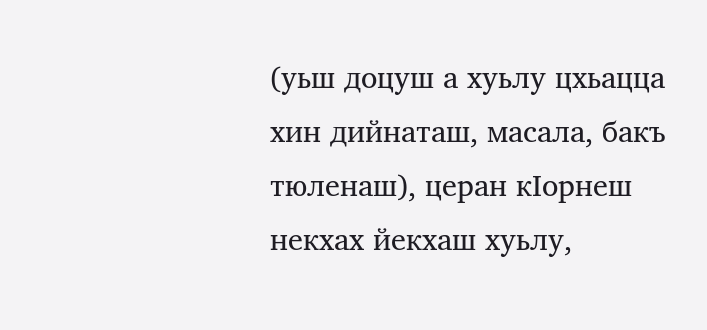(уьш доцуш а хуьлу цхьацца хин дийнаташ, масала, бакъ тюленаш), церан кӀорнеш некхах йекхаш хуьлу,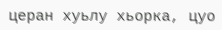церан хуьлу хьорка, цуо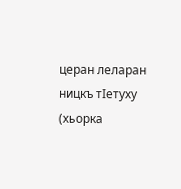церан леларан ницкъ тӀетуху (хьорка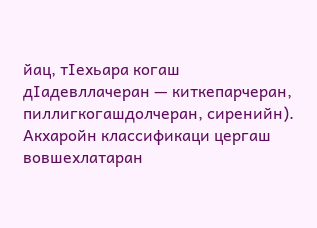йац, тӀехьара когаш дӀадевллачеран — киткепарчеран, пиллигкогашдолчеран, сиренийн). Акхаройн классификаци цергаш вовшехлатаран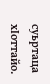суьртаца хӀоттайо.